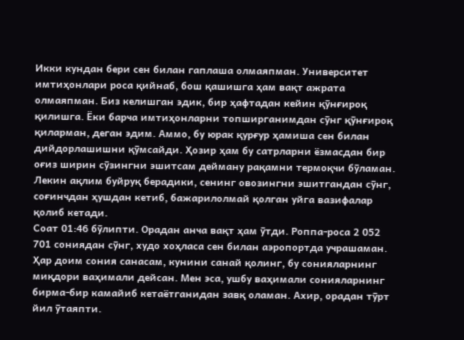Икки кундан бери сен билан гаплаша олмаяпман. Университет имтиҳонлари роса қийнаб, бош қашишга ҳам вақт ажрата олмаяпман. Биз келишган эдик, бир ҳафтадан кейин қӯнғироқ қилишга. Ёки барча имтиҳонларни топширганимдан сӯнг қӯнғироқ қиларман, деган эдим. Аммо, бу юрак қурғур ҳамиша сен билан дийдорлашишни қӯмсайди. Ҳозир ҳам бу сатрларни ёзмасдан бир оғиз ширин сӯзингни эшитсам дейману рақамни термоқчи бӯламан. Лекин ақлим буйруқ берадики, сенинг овозингни эшитгандан сӯнг, соғинчдан ҳушдан кетиб, бажарилолмай қолган уйга вазифалар қолиб кетади.
Соат 01:46 бӯлипти. Орадан анча вақт ҳам ӯтди. Роппа-роса 2 052 701 сониядан сӯнг, худо хоҳласа сен билан аэропортда учрашаман. Ҳар доим сония санасам, кунини санай қолинг, бу сонияларнинг миқдори ваҳимали дейсан. Мен эса, ушбу ваҳимали сонияларнинг бирма-бир камайиб кетаётганидан завқ оламан. Ахир, орадан тӯрт йил ӯтаяпти.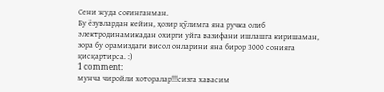Сени жуда соғинганман.
Бу ёзувлардан кейин, ҳозир қӯлимга яна ручка олиб электродинамикадан охирги уйга вазифани ишлашга киришаман, зора бу орамиздаги висол онларини яна бирор 3000 сонияга қисқартирса. :)
1 comment:
мунча чиройли хоторалар!!!сизга хавасим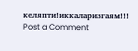келяпти!иккаларизгаям!!!
Post a Comment